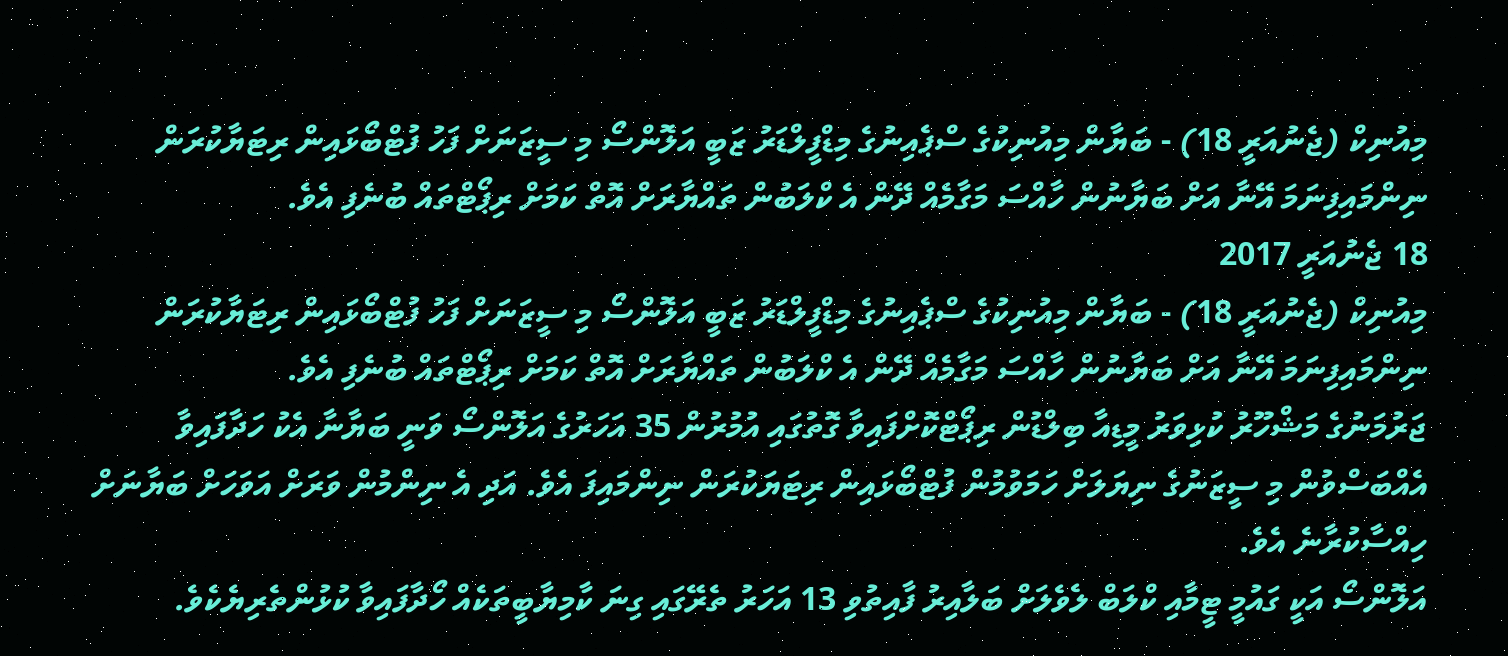މިއުނިކް (ޖެނުއަރީ 18) - ބަޔާން މިއުނިކުގެ ސްޕެއިނުގެ މިޑްފީލްޑަރު ޒަބީ އަލޮންސޯ މި ސީޒަނަށް ފަހު ފުޓްބޯޅައިން ރިޓަޔާކުރަން ނިންމައިފިނަމަ އޭނާ އަށް ބަޔާނުން ހާއްސަ މަގާމެއް ދޭން އެ ކްލަބުން ތައްޔާރަށް އޮތް ކަމަށް ރިޕޯޓްތައް ބުނެފި އެވެ.
18 ޖެނުއަރީ 2017
މިއުނިކް (ޖެނުއަރީ 18) - ބަޔާން މިއުނިކުގެ ސްޕެއިނުގެ މިޑްފީލްޑަރު ޒަބީ އަލޮންސޯ މި ސީޒަނަށް ފަހު ފުޓްބޯޅައިން ރިޓަޔާކުރަން ނިންމައިފިނަމަ އޭނާ އަށް ބަޔާނުން ހާއްސަ މަގާމެއް ދޭން އެ ކްލަބުން ތައްޔާރަށް އޮތް ކަމަށް ރިޕޯޓްތައް ބުނެފި އެވެ.
ޖަރުމަނުގެ މަޝްހޫރު ކުޅިވަރު މީޑިއާ ބިލްޑުން ރިޕޯޓްކޮށްފައިވާ ގޮތުގައި އުމުރުން 35 އަހަރުގެ އަލޮންސޯ ވަނީ ބަޔާނާ އެކު ހަދާފައިވާ އެއްބަސްވުން މި ސީޒަނުގެ ނިޔަލަށް ހަމަވުމުން ފުޓްބޯޅައިން ރިޓަޔަކުރަން ނިންމައިފަ އެވެ. އަދި އެ ނިންމުން ވަރަށް އަވަހަށް ބަޔާނަށް ހިއްސާކުރާނެ އެވެ.
އަލޮންސޯ އަކީ ގައުމީ ޓީމާއި ކްލަބް ލެވެލަށް ބަލާއިރު ފާއިތުވި 13 އަހަރު ތެރޭގައި ގިނަ ކާމިޔާބީތަކެއް ހޯދާފައިވާ ކުޅުންތެރިޔެކެވެ.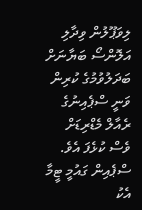ލިވަޕޫލުން ވިދާލި އަލޮންސޯ ބަޔާނަށް ބަދަލުވުމުގެ ކުރިން ވަނީ ސްޕެއިނުގެ ރެއާލް މެޑްރިޑަށް ވެސް ކުޅެފަ އެވެ.
ސްޕެއިން ގައުމީ ޓީމާ އެކު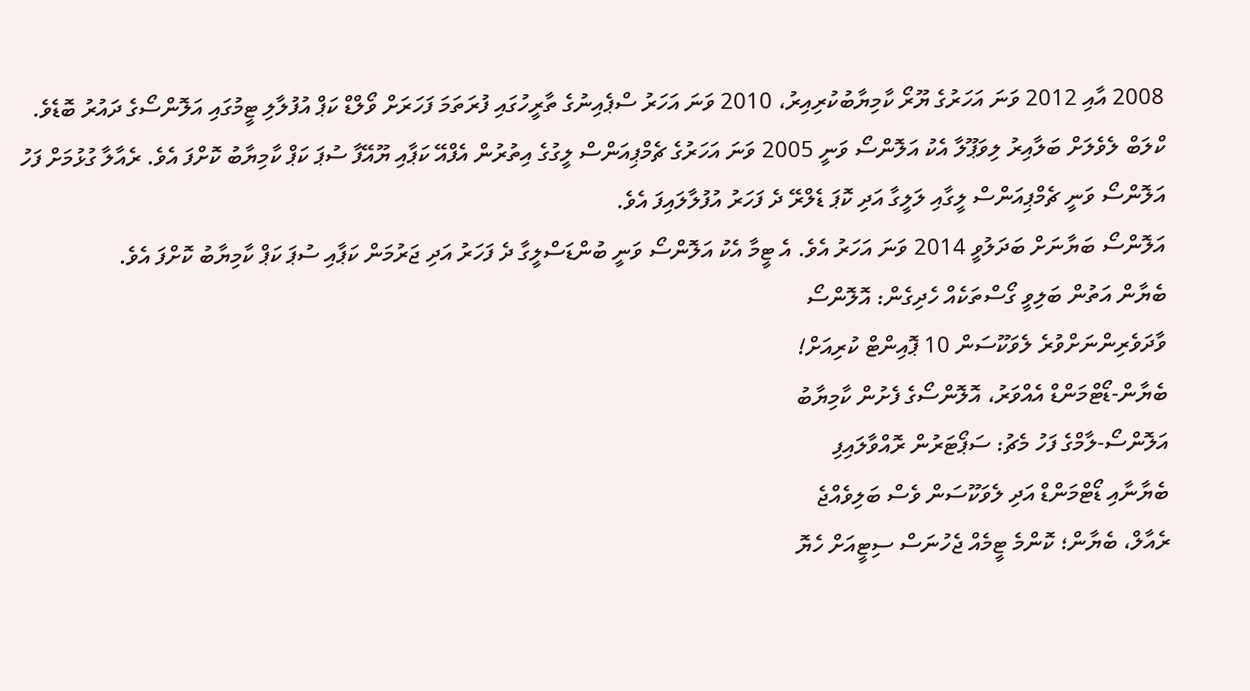2008 އާއި 2012 ވަނަ އަހަރުގެ ޔޫރޯ ކާމިޔާބުކުރިއިރު، 2010 ވަނަ އަހަރު ސްޕެއިނުގެ ތާރީހުގައި ފުރަތަމަ ފަހަރަށް ވޯލްޑް ކަޕް އުފުލާލި ޓީމުގައި އަލޮންސޯގެ ދައުރު ބޮޑެވެ.
ކްލަބް ލެވެލަށް ބަލާއިރު ލިވަޕޫލާ އެކު އަލޮންސޯ ވަނީ 2005 ވަނަ އަހަރުގެ ޗެމްޕިއަންސް ލީގުގެ އިތުރުން އެފްއޭ ކަޕާއި ޔޫއޭފާ ސުޕަ ކަޕް ކާމިޔާބު ކޮށްފަ އެވެ. ރެއާލާ ގުޅުމަށް ފަހު އަލޮންސޯ ވަނީ ޗެމްޕިއަންސް ލީގާއި ލަލީގާ އަދި ކޮޕަ ޑެލްރޭ ދެ ފަހަރު އުފުލާލައިފަ އެވެ.
އަލޮންސޯ ބަޔާނަށް ބަދަލުވީ 2014 ވަނަ އަހަރު އެވެ. އެ ޓީމާ އެކު އަލޮންސޯ ވަނީ ބުންޑަސްލީގާ ދެ ފަހަރު އަދި ޖަރުމަން ކަޕާއި ސުޕަ ކަޕް ކާމިޔާބު ކޮށްފަ އެވެ.
ބެޔާން އަތުން ބަލިވީ ގޯސްތަކެއް ހެދިގެން: އޮލޮންސޯ
ވާދަވެރިންނަށްވުރެ ލެވަކޫސަން 10 ޕޮއިންޓް ކުރިއަށް!
ބެޔާން-ޑޯޓްމަންޑް އެއްވަރު، އޮލޮންސޯގެ ފެށުން ކާމިޔާބު
އަލޮންސޯ-ލާމްގެ ފަހު މެޗު: ސަޕޯޓަރުން ރޮއްވާލައިފި
ބެޔާނާއި ޑޯޓްމަންޑް އަދި ލެވަކޫސަން ވެސް ބަލިވެއްޖެ
ރެއާލް، ބެޔާން؛ ކޮންމެ ޓީމެއް ޖެހުނަސް ސިޓީއަށް ހެޔޮ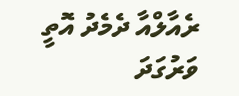ރެއާލްއާ ދެމެދު އޮތީ ވަރުގަދަ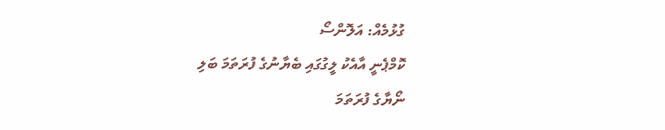ގުޅުމެއް: އަލޮންސޯ
ކޮމްޕެނީ އާއެކު ލީގުގައި ބެޔާނުގެ ފުރަތަމަ ބަލި
ނޯޔާގެ ފުރަތަމަ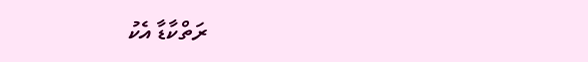ރަތްކާޑާ އެކު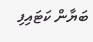ބަޔާން ކަޓައިފި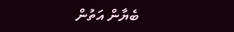ބެޔާން އަތުން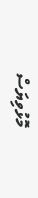މޮޅުވިޔަސް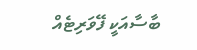ބާސާއަކީ ފޭވަރިޓެއް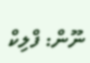ނޫން: ފްލިކް